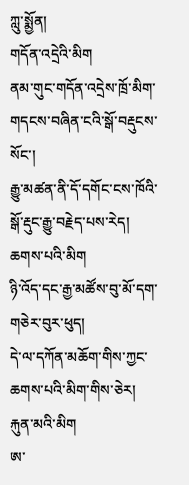ཀླུ་སྨྱོན།
གདོན་འདྲེའི་མིག
ནམ་གུང་གདོན་འདྲེས་ཁྲོ་མིག་གདངས་བཞིན་ངའི་སྒོ་བརྡུངས་སོང་།
རྒྱུ་མཚན་ནི་དོ་དགོང་ངས་ཁོའི་སྒོ་རྡུང་རྒྱུ་བརྗེད་པས་རེད།
ཆགས་པའི་མིག
ཉི་འོད་དང་རྒྱ་མཚོས་བུ་མོ་དག་གཅེར་བུར་ཕུད།
དེ་ལ་དཀོན་མཆོག་གིས་ཀྱང་ཆགས་པའི་མིག་གིས་ཅེར།
རྐུན་མའི་མིག
ཨ་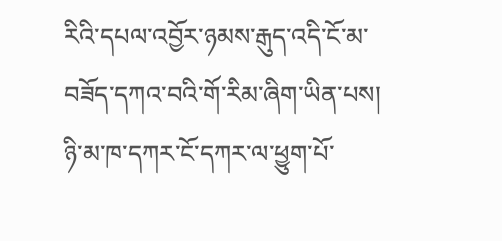རིའི་དཔལ་འབྱོར་ཉམས་རྒུད་འདི་ངོ་མ་བཟོད་དཀའ་བའི་གོ་རིམ་ཞིག་ཡིན་པས།
ཉི་མ་ཁ་དཀར་ངོ་དཀར་ལ་ཕྱུག་པོ་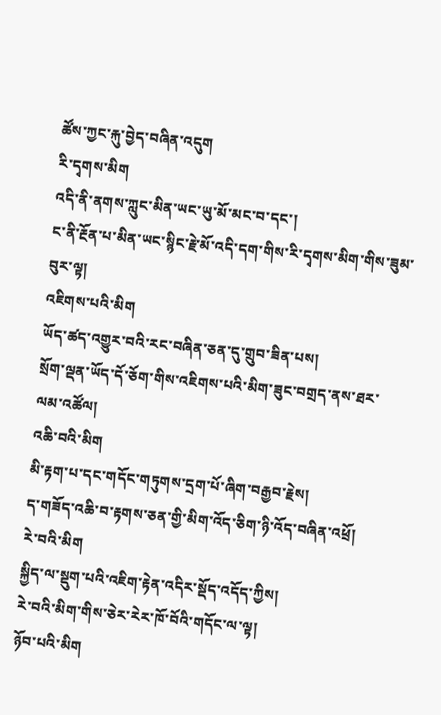ཚོས་ཀྱང་རྐུ་བྱེད་བཞིན་འདུག
རི་དྭགས་མིག
འདི་ནི་ནགས་ཀླུང་མིན་ཡང་ཡུ་མོ་མང་བ་དང་།
ང་ནི་རྔོན་པ་མིན་ཡང་སྙིང་རྗེ་མོ་འདི་དག་གིས་རི་དྭགས་མིག་གིས་ཟུམ་བུར་ལྟ།
འཇིགས་པའི་མིག
ཡོད་ཚད་འགྱུར་བའི་རང་བཞིན་ཅན་དུ་གྲུབ་ཟིན་པས།
སྲོག་ལྡན་ཡོད་དོ་ཅོག་གིས་འཇིགས་པའི་མིག་ཟུང་བགྲད་ནས་ཐར་ལམ་འཚོལ།
འཆི་བའི་མིག
མི་རྟག་པ་དང་གདོང་གཏུགས་དྲག་པོ་ཞིག་བརྒྱབ་རྗེས།
ད་གཟོད་འཆི་བ་རྟགས་ཅན་གྱི་མིག་འོད་ཅིག་ཉི་འོད་བཞིན་འཕྲོ།
རེ་བའི་མིག
སྐྱིད་ལ་སྡུག་པའི་འཇིག་རྟེན་འདིར་སྡོད་འདོད་ཀྱིས།
རེ་བའི་མིག་གིས་ཅེར་རེར་ཁོ་བོའི་གདོང་ལ་ལྟ།
ཉོབ་པའི་མིག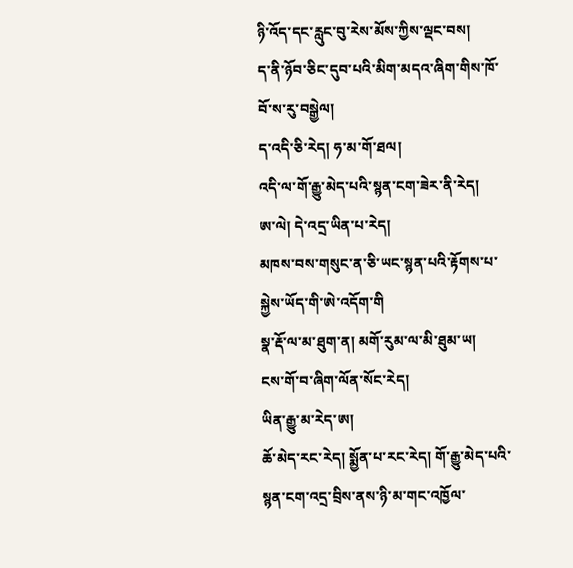ཉི་འོད་དང་རླུང་བུ་རེས་མོས་ཀྱིས་ལྡང་བས།
ད་ནི་ཉོབ་ཅིང་དུབ་པའི་མིག་མདའ་ཞིག་གིས་ཁོ་བོ་ས་རུ་བསྒྱེལ།
ད་འདི་ཅི་རེད། ཧ་མ་གོ་ཐལ།
འདི་ལ་གོ་རྒྱུ་མེད་པའི་སྙན་ངག་ཟེར་ནི་རེད།
ཨ་ལེ། དེ་འདྲ་ཡིན་པ་རེད།
མཁས་བས་གསུང་ན་ཅི་ཡང་སྙན་པའི་རྟོགས་པ་སྐྱེས་ཡོད་གི་ཨེ་འདོག་གི
སྣ་རྡོ་ལ་མ་ཐུག་ན། མགོ་རུམ་ལ་མི་ཐུམ་ཡ།
ངས་གོ་བ་ཞིག་ལོན་སོང་རེད།
ཡིན་རྒྱུ་མ་རེད་ཨ།
ཆོ་མེད་རང་རེད། སྨྱོན་པ་རང་རེད། གོ་རྒྱུ་མེད་པའི་སྙན་ངག་འདྲ་བྲིས་ནས་ཉི་མ་གང་འཁྱོལ་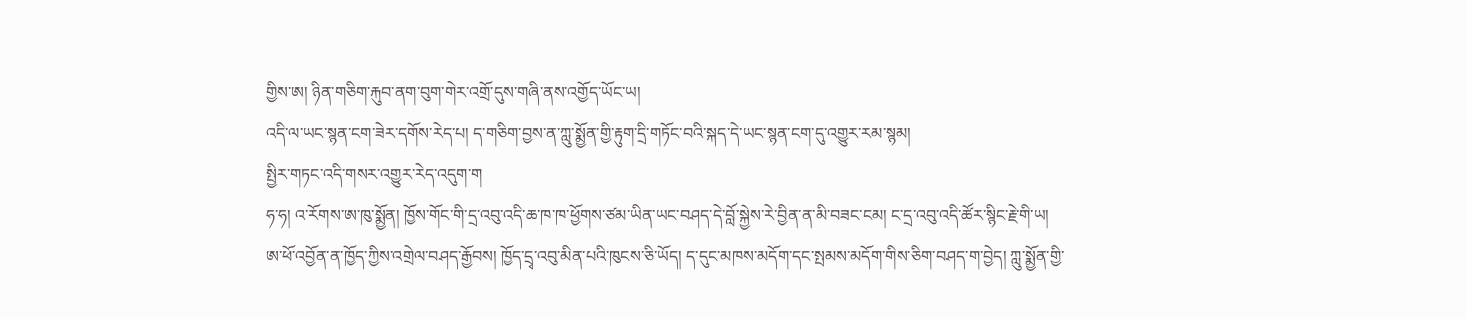གྱིས་ཨ། ཉིན་གཅིག་རྐུབ་ནག་བུག་གེར་འགྲོ་དུས་གཞི་ནས་འགྱོད་ཡོང་ཡ།
འདི་ལ་ཡང་སྙན་ངག་ཟེར་དགོས་རེད་པ། ད་གཅིག་བྱས་ན་ཀླུ་སྨྱོན་གྱི་རྟུག་དྲི་གཏོང་བའི་སྐད་དེ་ཡང་སྙན་ངག་དུ་འགྱུར་རམ་སྙམ།
སྤྱིར་གཏང་འདི་གསར་འགྱུར་རེད་འདུག་ག
ཧ་ཧ། འ་རོགས་ཨ་ཁུ་སྨྱོན། ཁྱོས་གོང་གི་དྲ་འབུ་འདི་ཆ་ཁ་ཁ་ཕྱོགས་ཙམ་ཡིན་ཡང་བཤད་དེ་བློ་སྐྱེས་རེ་བྱིན་ན་མི་བཟང་ངམ། ང་དྲ་འབུ་འདི་ཚོར་སྙིང་རྗེ་གི་ཡ།
ཨ་ཕོ་འབྱོན་ན་ཁྱོད་ཀྱིས་འགྲེལ་བཤད་རྒྱོབས། ཁྱོད་དྲྭ་འབུ་མིན་པའི་ཁུངས་ཅི་ཡོད། ད་དུང་མཁས་མདོག་དང་སྤམས་མདོག་གིས་ཅིག་བཤད་ག་བྱེད། ཀླུ་སྨྱོན་གྱི་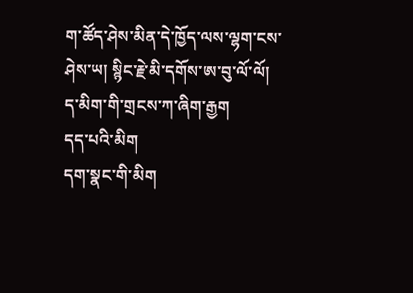ག་ཚོད་ཤེས་མིན་དེ་ཁྱོད་ལས་ལྷག་ངས་ཤེས་ཡ། སྙིང་རྗེ་མི་དགོས་ཨ་བུ་ལོ་ལོ།
ད་མིག་གི་གྲངས་ཀ་ཞིག་རྒྱག
དད་པའི་མིག
དག་སྣང་གི་མིག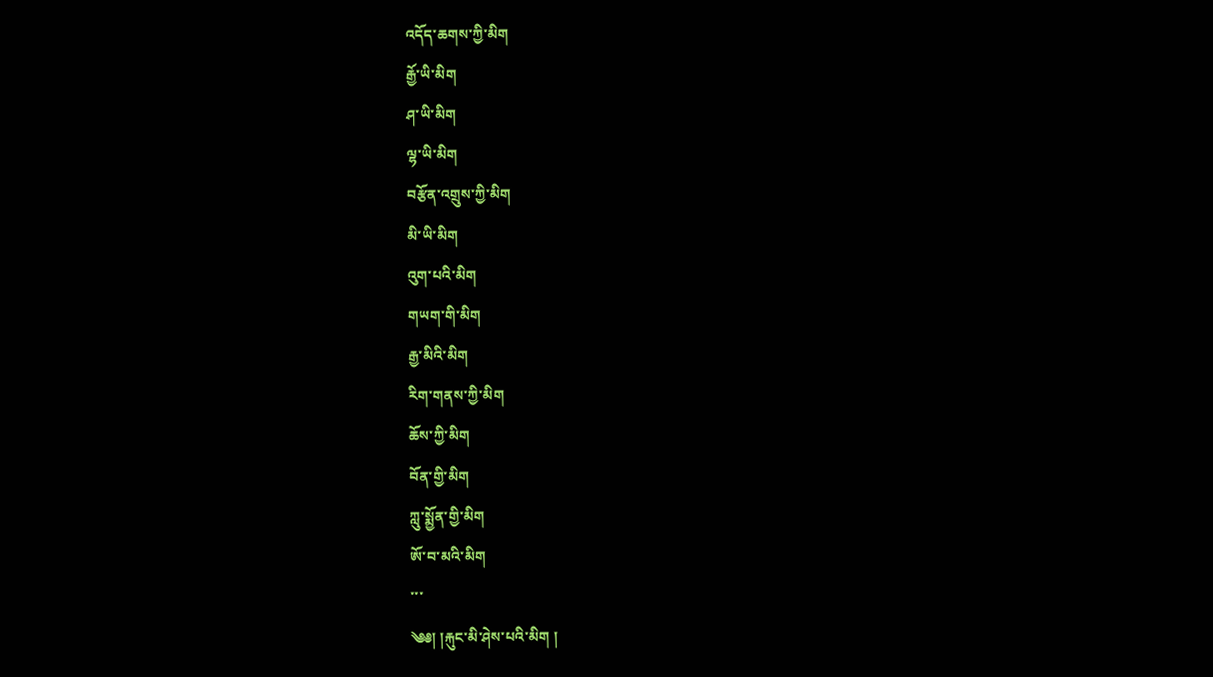འདོད་ཆགས་ཀྱི་མིག
རྒྱོ་ཡི་མིག
ཤ་ཡི་མིག
ལྷ་ཡི་མིག
བརྩོན་འགྲུས་ཀྱི་མིག
མི་ཡི་མིག
འུག་པའི་མིག
གཡག་གི་མིག
རྒྱ་མིའི་མིག
རིག་གནས་ཀྱི་མིག
ཆོས་ཀྱི་མིག
བོན་གྱི་མིག
ཀླུ་སྨྱོན་གྱི་མིག
ཨོ་བ་མའི་མིག
་་་
༄༅། །རྐུང་མི་ཤེས་པའི་མིག །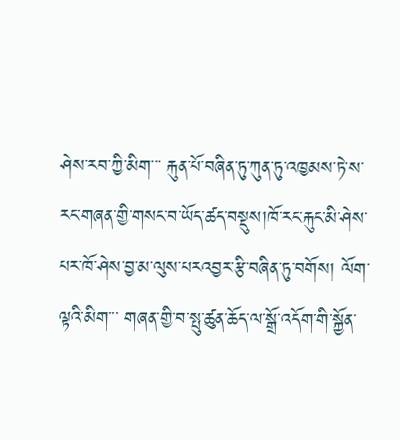ཤེས་རབ་ཀྱི་མིག་་་ རྐུན་པོ་བཞིན་ཏུ་ཀུན་ཏུ་འཁྱམས་ཏེ་ས་རང་གཞན་གྱི་གསང་བ་ཡོད་ཚད་བསྡུས།ཁོ་རང་རྐུང་མི་ཤེས་པར་ཁོ་ཤེས་བྱ་མ་ལུས་པརའབྱར་རྩི་བཞིན་ཏུ་བགོས། ལོག་ལྟའི་མིག་་་ གཞན་གྱི་བ་སྤུ་ཚུན་ཆོད་ལ་སྒྲོ་འདོག་གི་སྐྱོན་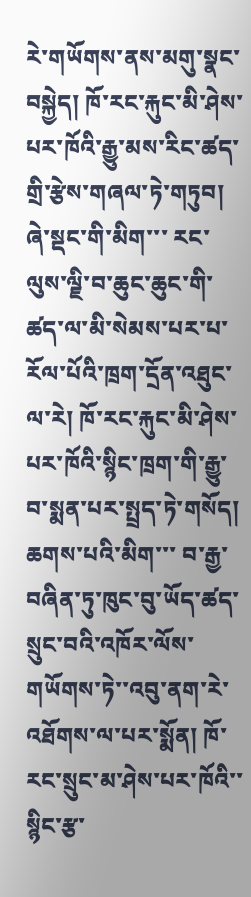རེ་གཡོགས་ནས་མགུ་སྣང་བསྐྱེད། ཁོ་རང་རྐུང་མི་ཤེས་པར་ཁོའི་རྒྱུ་མས་རིང་ཚད་གྲི་རྩེས་གཞལ་ཏེ་གཏུབ། ཞེ་སྡང་གི་མིག་་་ རང་ལུས་ལྗི་བ་ཆུང་ཆུང་གི་ཚད་ལ་མི་སེམས་པར་པ་རོལ་པོའི་ཁྲག་དྲོན་འཐུང་ལ་རེ། ཁོ་རང་རྐུང་མི་ཤེས་པར་ཁོའི་སྙིང་ཁྲག་གི་རྒྱུ་བ་སྨན་པར་སྤྲད་ཏེ་གསོད། ཆགས་པའི་མིག་་་ བ་རྒྱ་བཞིན་ཏུ་ཁུང་བུ་ཡོད་ཚད་སྲུང་བའི་འཁོར་ལོས་གཡོགས་ཏེ་་འབུ་ནག་རེ་འཐོགས་ལ་པར་སྨོན། ཁོ་རང་སྲུང་མ་ཤེས་པར་ཁོའི་་སྙིང་རྩ་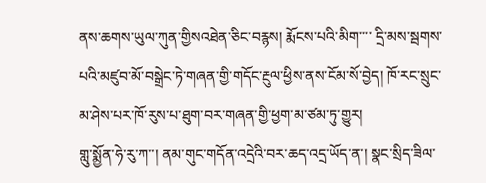ནས་ཆགས་ཡུལ་ཀུན་གྱིསའཐེན་ཅིང་བརྙས། རྨོངས་པའི་མིག་་་་ དྲི་མས་སྦགས་པའི་མཛུབ་མོ་བསྒྲེང་ཏེ་གཞན་གྱི་གདོང་རྔུལ་ཕྱིས་ནས་ངོམ་སོ་བྱེད། ཁོ་རང་སྲུང་མ་ཤེས་པར་ཁོ་རུས་པ་ཐུག་བར་གཞན་གྱི་ཕྱག་མ་ཙམ་ཏུ་གྱུར།
གླུ་སྨྱོན་ཧེ་རུ་ཀ་་། ནམ་གུང་གདོན་འདྲེའི་བར་ཆད་འདྲ་ཡོད་ན་། སྣང་སྲིད་ཟིལ་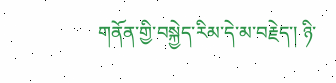གནོན་གྱི་བསྐྱེད་རིམ་དེ་མ་བརྗེད་། ཉི་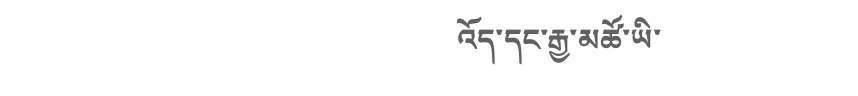འོད་དང་རྒྱ་མཚོ་ཡི་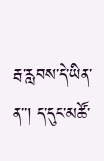རྦ་རླབས་དེ་ཡིན་ན་་། ད་དུང་མཚོ་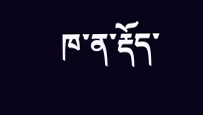ཁ་ན་རྡོད་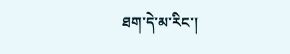ཐག་དེ་མ་རིང་།